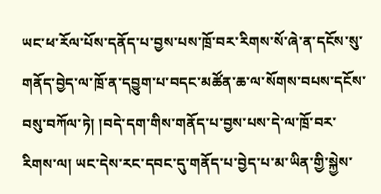ཡང་ཕ་རོལ་པོས་དནོད་པ་བྱས་པས་ཁྲོ་བར་རིགས་སོ་ཞེ་ན་དངོས་སུ་གནོད་བྱེད་ལ་ཁྲོ་ན་དབྱུག་པ་བདང་མཚོན་ཆ་ལ་སོགས་བཔས་དངོས་བསུ་བཀོལ་ཏེ། །བདེ་དག་གིས་གནོད་པ་བྱས་པས་དེ་ལ་ཁྲོ་བར་རིགས་ལ། ཡང་དེས་རང་དབང་དུ་གནོད་པ་བྱེད་པ་མ་ཡིན་གྱི་སྐྱེས་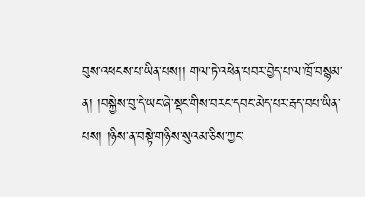བུས་འཕངས་པ་ཡིན་པས།། གལ་ཏེ་འཕེན་པབར་བྱེད་པ་ལ་ཁྲོ་བསྙམ་ན། །བསྐྱེས་བུ་དེ་ཡང་ཞེ་སྡང་གིས་བརང་དབང་མེད་པར་རྦད་བཔ་ཡིན་པས། །ཉིས་ན་བསྟེ་གཉིས་སུའམ་ཅིས་ཀྱང་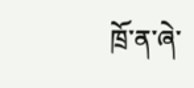ཁྲོ་ན་ཞེ་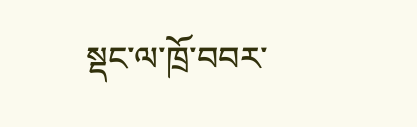སྡང་ལ་ཁྲོ་བབར་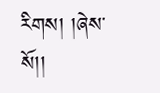རིགས། །ཞེས་སོ།།